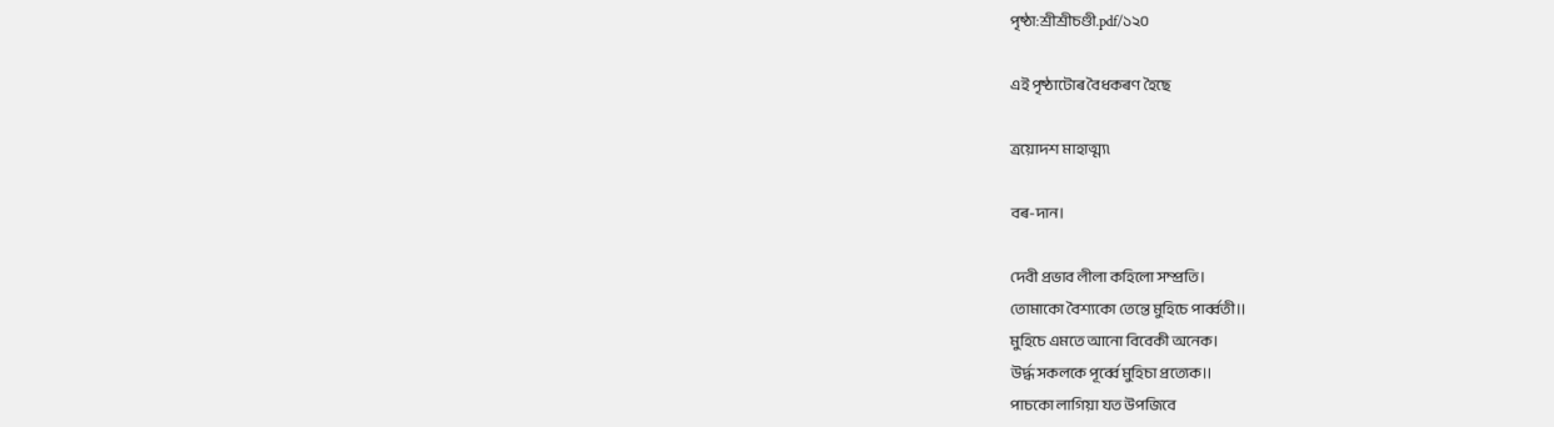পৃষ্ঠা:শ্ৰীশ্ৰীচণ্ডী.pdf/১২০

এই পৃষ্ঠাটোৰ বৈধকৰণ হৈছে

ত্ৰয়োদশ মাহাত্ম্য৷

বৰ-দান।

দেবী প্ৰভাব লীলা কহিলো সম্প্ৰতি।
তোমাকো বৈশ্যকো তেন্তে মুহিচে পাৰ্ব্বতী॥
মুহিচে এমতে আনো বিবেকী অনেক।
উৰ্দ্ধ সকলকে পূৰ্ব্বে মুহিচা প্ৰত্যেক॥
পাচকো লাগিয়া যত উপজিবে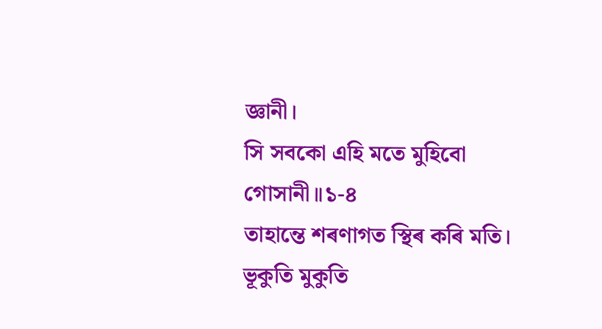জ্ঞানী।
সি সবকো এহি মতে মুহিবো গোসানী॥১-৪
তাহান্তে শৰণাগত স্থিৰ কৰি মতি।
ভূকুতি মুকুতি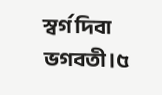স্বৰ্গ দিবা ভগবতী।৫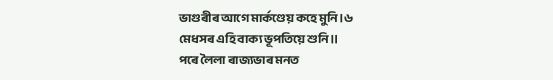ভাগুৰীৰ আগে মাৰ্কণ্ডেয় কহে মুনি।৬
মেধসৰ এহি বাক্য ভূপতিয়ে শুনি॥
পৰে লৈলা ৰাজ্যভাৰ মনত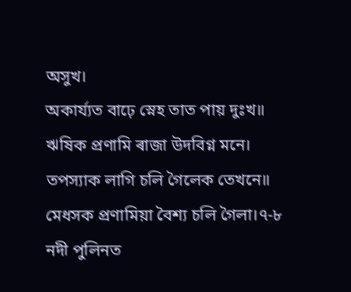অসুখ।
অকাৰ্য্যত বাঢ়ে স্নেহ তাত পায় দুঃখ॥
ঋষিক প্ৰণামি ৰাজা উদবিগ্ন মনে।
তপস্যাক লাগি চলি গৈলেক তেখনে॥
মেধসক প্ৰণামিয়া বৈশ্য চলি গৈলা।৭-৮
নদী পুলিনত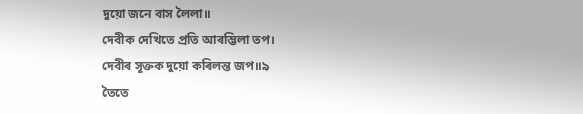দুয়ো জনে বাস লৈলা॥
দেবীক দেখিতে প্ৰতি আৰম্ভিলা তপ।
দেবীৰ সূক্তক দুয়ো কৰিলন্ত জপ॥৯
তৈতে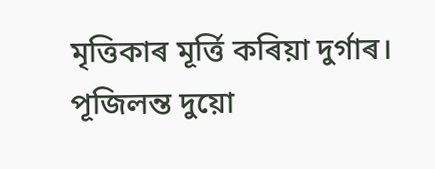মৃত্তিকাৰ মূৰ্ত্তি কৰিয়া দুৰ্গাৰ।
পূজিলন্ত দুয়ো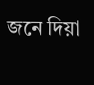জনে দিয়া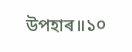উপহাৰ॥১০